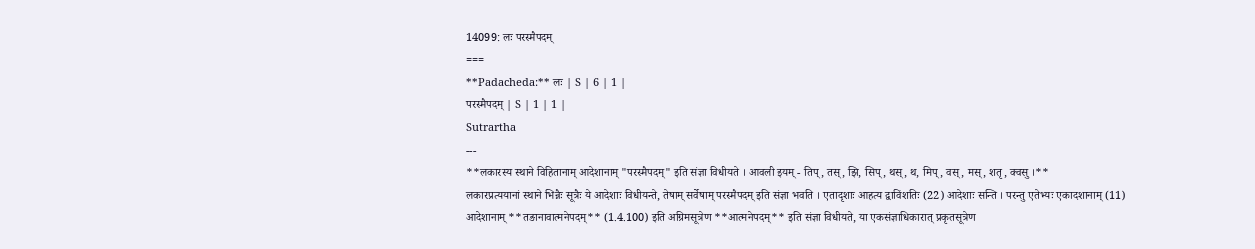14099: लः परस्मैपदम्
===
**Padacheda:** लः | S | 6 | 1 |
परस्मैपदम् | S | 1 | 1 |
Sutrartha
---
**लकारस्य स्थाने विहितानाम् आदेशानाम् "परस्मैपदम्" इति संज्ञा विधीयते । आवली इयम् - तिप्, तस्, झि, सिप्, थस्, थ, मिप्, वस्, मस्, शतृ, क्वसु ।**
लकारप्रत्ययानां स्थाने भिन्नैः सूत्रैः ये आदेशाः विधीयन्ते, तेषाम् सर्वेषाम् परस्मैपदम् इति संज्ञा भवति । एतादृशाः आहत्य द्वाविंशतिः (22) आदेशाः सन्ति । परन्तु एतेभ्यः एकादशानाम् (11) आदेशानाम् **तङानावात्मनेपदम्** (1.4.100) इति अग्रिमसूत्रेण **आत्मनेपदम्** इति संज्ञा विधीयते, या एकसंज्ञाधिकारात् प्रकृतसूत्रेण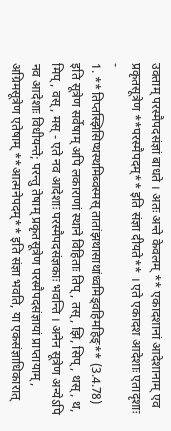उक्ताम् परस्मैपदसंज्ञां बाधते । अतः अन्ते केवलम् ** एकादशानां आदेशानाम् एव प्रकृतसूत्रेण **परस्मैपदम्** इति संज्ञा दीयते** । एते एकादश आदेशाः एतादृशाः -
1. **तिप्तस्झिसिप्थस्थमिब्वस्मस् तातांझथासाथांध्वमिड्वहिमहिङ्** (3.4.78) इति सूत्रेण सर्वेषाम् अपि लकाराणां स्थाने विहिताः तिप्, तस्, झि, सिप्, थस्, थ, मिप्, वस्, मस् - एते नव आदेशाः परस्मैपदसंज्ञकाः भवन्ति । अनेन सूत्रेण अन्येऽपि नव आदेशाः विधीयन्ते; परन्तु तेषाम् प्रकृतसूत्रेण परस्मैपदसंज्ञायां प्राप्तायाम्, अग्रिमसूत्रेण एतेषाम् **आत्मनेपदम्** इति संज्ञा भवति, या एकसंज्ञाधिकारात्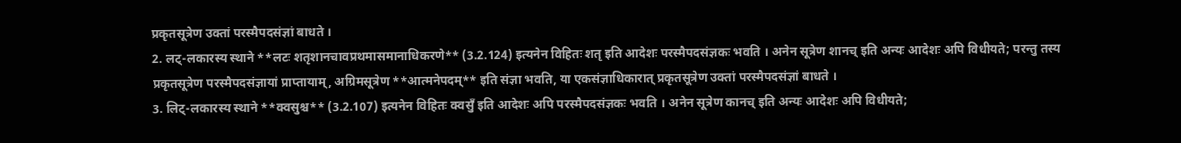प्रकृतसूत्रेण उक्तां परस्मैपदसंज्ञां बाधते ।
2. लट्-लकारस्य स्थाने **लटः शतृशानचावप्रथमासमानाधिकरणे** (3.2.124) इत्यनेन विहितः शतृ इति आदेशः परस्मैपदसंज्ञकः भवति । अनेन सूत्रेण शानच् इति अन्यः आदेशः अपि विधीयते; परन्तु तस्य प्रकृतसूत्रेण परस्मैपदसंज्ञायां प्राप्तायाम्, अग्रिमसूत्रेण **आत्मनेपदम्** इति संज्ञा भवति, या एकसंज्ञाधिकारात् प्रकृतसूत्रेण उक्तां परस्मैपदसंज्ञां बाधते ।
3. लिट्-लकारस्य स्थाने **क्वसुश्च** (3.2.107) इत्यनेन विहितः क्वसुँ इति आदेशः अपि परस्मैपदसंज्ञकः भवति । अनेन सूत्रेण कानच् इति अन्यः आदेशः अपि विधीयते;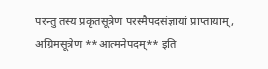परन्तु तस्य प्रकृतसूत्रेण परस्मैपदसंज्ञायां प्राप्तायाम्, अग्रिमसूत्रेण **आत्मनेपदम्** इति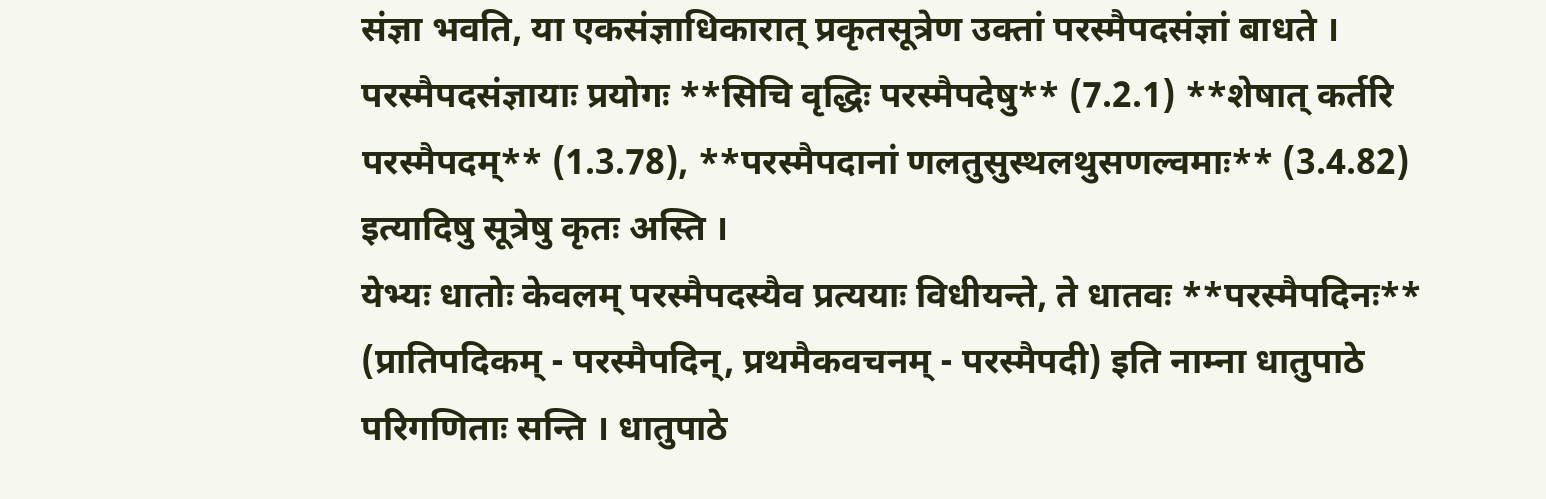संज्ञा भवति, या एकसंज्ञाधिकारात् प्रकृतसूत्रेण उक्तां परस्मैपदसंज्ञां बाधते ।
परस्मैपदसंज्ञायाः प्रयोगः **सिचि वृद्धिः परस्मैपदेषु** (7.2.1) **शेषात् कर्तरि परस्मैपदम्** (1.3.78), **परस्मैपदानां णलतुसुस्थलथुसणल्वमाः** (3.4.82) इत्यादिषु सूत्रेषु कृतः अस्ति ।
येभ्यः धातोः केवलम् परस्मैपदस्यैव प्रत्ययाः विधीयन्ते, ते धातवः **परस्मैपदिनः** (प्रातिपदिकम् - परस्मैपदिन्, प्रथमैकवचनम् - परस्मैपदी) इति नाम्ना धातुपाठे परिगणिताः सन्ति । धातुपाठे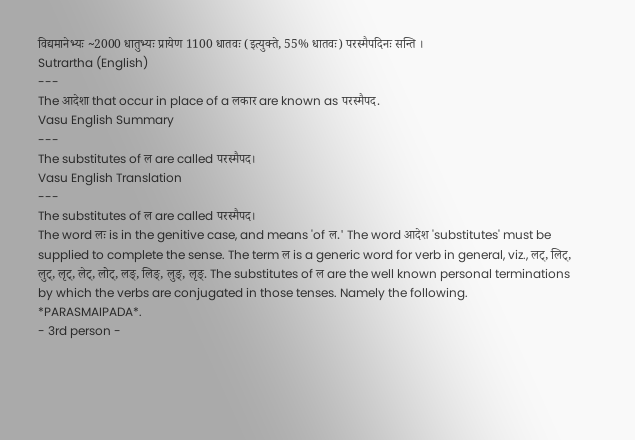विद्यमानेभ्यः ~2000 धातुभ्यः प्रायेण 1100 धातवः (इत्युक्ते, 55% धातवः) परस्मैपदिनः सन्ति ।
Sutrartha (English)
---
The आदेशा that occur in place of a लकार are known as परस्मैपद.
Vasu English Summary
---
The substitutes of ल are called परस्मैपद।
Vasu English Translation
---
The substitutes of ल are called परस्मैपद।
The word लः is in the genitive case, and means 'of ल.' The word आदेश 'substitutes' must be supplied to complete the sense. The term ल is a generic word for verb in general, viz., लट्, लिट्, लुट्, लृट्, लेट्, लोट्, लङ्, लिङ्, लुङ्, लृङ्. The substitutes of ल are the well known personal terminations by which the verbs are conjugated in those tenses. Namely the following.
*PARASMAIPADA*.
- 3rd person -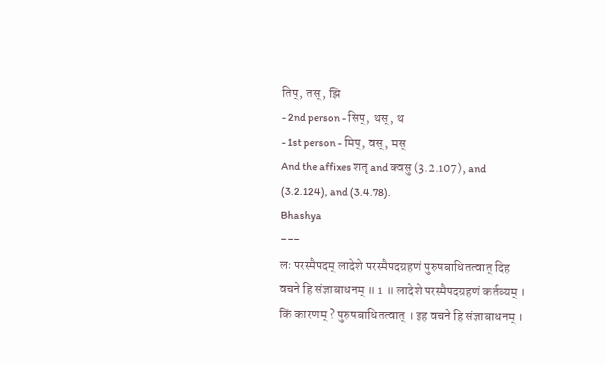तिप्, तस्, झि
- 2nd person - सिप्, थस्, थ
- 1st person - मिप्, वस्, मस्
And the affixes शतृ and क्वसु (3.2.107), and (3.2.124), and (3.4.78).
Bhashya
---
लः परस्मैपदम् लादेशे परस्मैपदग्रहणं पुरुषबाधितत्वात् दिह वचने हि संज्ञाबाधनम् ॥ 1 ॥ लादेशे परस्मैपदग्रहणं कर्तव्यम् । किं कारणम् ? पुरुषबाधितत्वात् । इह वचने हि संज्ञाबाधनम् ।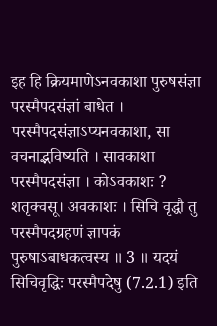इह हि क्रियमाणेऽनवकाशा पुरुषसंज्ञा परस्मैपदसंज्ञां बाधेत । परस्मैपदसंज्ञाऽप्यनवकाशा, सा वचनाद्भविष्यति । सावकाशा परस्मैपदसंज्ञा । कोऽवकाशः ? शतृक्वसू। अवकाशः । सिचि वृद्धौ तु परस्मैपदग्रहणं ज्ञापकं पुरुषाऽबाधकत्वस्य ॥ 3 ॥ यदयं सिचिवृद्धिः परस्मैपदेषु (7.2.1) इति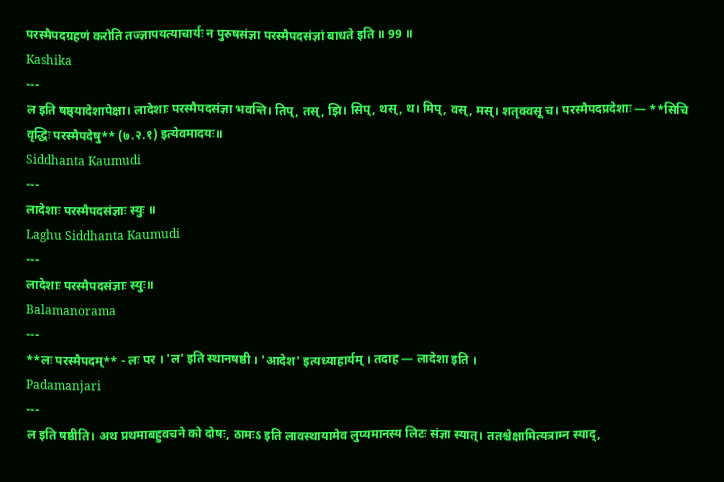परस्मैपदग्रहणं करोति तज्ज्ञापयत्याचार्यः न पुरुषसंज्ञा परस्मैपदसंज्ञां बाधते इति ॥ 99 ॥
Kashika
---
ल इति षष्ठ्यादेशापेक्षा। लादेशाः परस्मैपदसंज्ञा भवन्ति। तिप्, तस्, झि। सिप्, थस्, थ। मिप्, वस्, मस्। शतृक्वसू च। परस्मैपदप्रदेशाः — **सिचि वृद्धिः परस्मैपदेषु** (७.२.१) इत्येवमादयः॥
Siddhanta Kaumudi
---
लादेशाः परस्मैपदसंज्ञाः स्युः ॥
Laghu Siddhanta Kaumudi
---
लादेशाः परस्मैपदसंज्ञाः स्युः॥
Balamanorama
---
**लः परस्मैपदम्** - लः पर । 'ल' इति स्थानषष्ठी । 'आदेश' इत्यध्याहार्यम् । तदाह — लादेशा इति ।
Padamanjari
---
ल इति षष्ठीति। अथ प्रथमाबहुवचने को दोषः, ठामःऽ इति लावस्थायामेव लुप्यमानस्य लिटः संज्ञा स्यात्। ततश्चेक्षामित्यत्राम्न स्याद्,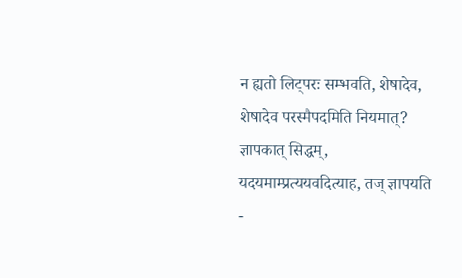न ह्यतो लिट्परः सम्भवति, शेषादेव, शेषादेव परस्मैपदमिति नियमात्? ज्ञापकात् सिद्धम्, यदयमाम्प्रत्ययवदित्याह, तज् ज्ञापयति -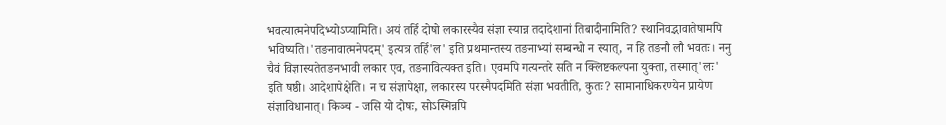भवत्यात्मनेपदिभ्योऽप्यामिति। अयं तर्हि दोषो लकारस्यैव संज्ञा स्यान्न तदादेशानां तिबादीनामिति? स्थानिवद्भावातेषामपि भविष्यति।'तङनावात्मनेपदम्' इत्यत्र तर्हि'ल' इति प्रथमान्तस्य तङनाभ्यां सम्बन्धो न स्यात्, न हि तङनौ लौ भवतः। ननु चैवं विज्ञास्यतेतङनभावी लकार एव, तङनावित्यक्त इति। एवमपि गत्यन्तरे सति न क्लिष्टकल्पना युक्ता, तस्मात्'लः' इति षष्ठी। आदेशापेक्षेति। न च संज्ञापेक्षा, लकारस्य परस्मैपदमिति संज्ञा भवतीति, कुतः? सामानाधिकरण्येन प्रायेण संज्ञाविधानात्। किञ्च - जसि यो दोषः, सोऽस्मिन्नपि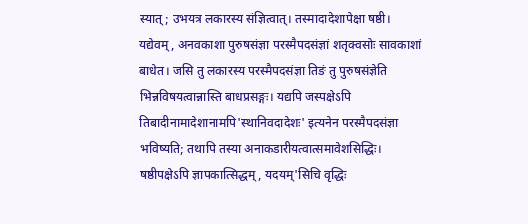स्यात्; उभयत्र लकारस्य संज्ञित्वात्। तस्मादादेशापेक्षा षष्ठी। यद्येवम्, अनवकाशा पुरुषसंज्ञा परस्मैपदसंज्ञां शतृक्वसोः सावकाशां बाधेत। जसि तु लकारस्य परस्मैपदसंज्ञा तिङं तु पुरुषसंज्ञेति भिन्नविषयत्वान्नास्ति बाधप्रसङ्गः। यद्यपि जस्पक्षेऽपि तिबादीनामादेशानामपि'स्थानिवदादेशः' इत्यनेन परस्मैपदसंज्ञा भविष्यति; तथापि तस्या अनाकडारीयत्वात्समावेशसिद्धिः। षष्ठीपक्षेऽपि ज्ञापकात्सिद्धम्, यदयम्'सिचि वृद्धिः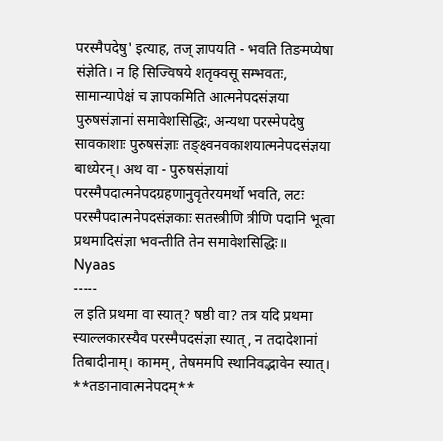परस्मैपदेषु' इत्याह, तज् ज्ञापयति - भवति तिङमप्येषा संज्ञेति। न हि सिज्विषये शतृक्वसू सम्भवतः, सामान्यापेक्षं च ज्ञापकमिति आत्मनेपदसंज्ञया पुरुषसंज्ञानां समावेशसिद्धिः, अन्यथा परस्मेपदेषु सावकाशाः पुरुषसंज्ञाः तङ्क्ष्वनवकाशयात्मनेपदसंज्ञया बाध्येरन्। अथ वा - पुरुषसंज्ञायां परस्मैपदात्मनेपदग्रहणानुवृतेरयमर्थो भवति, लटः परस्मैपदात्मनेपदसंज्ञकाः सतस्त्रीणि त्रीणि पदानि भूत्वा प्रथमादिसंज्ञा भवन्तीति तेन समावेशसिद्धिः॥
Nyaas
-----
ल इति प्रथमा वा स्यात्? षष्ठी वा? तत्र यदि प्रथमा स्याल्लकारस्यैव परस्मैपदसंज्ञा स्यात्, न तदादेशानां तिबादीनाम्। कामम्, तेषममपि स्थानिवद्भावेन स्यात्। **तङानावात्मनेपदम्**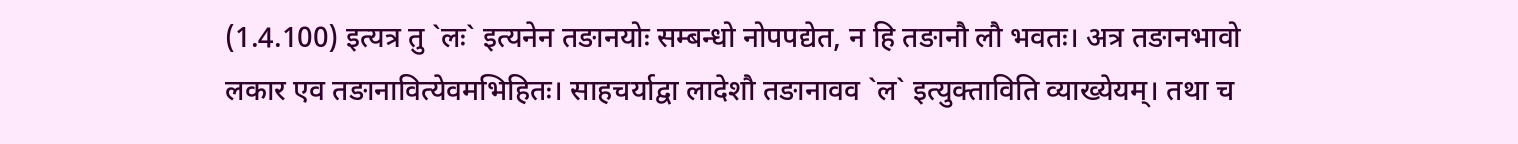(1.4.100) इत्यत्र तु `लः` इत्यनेन तङानयोः सम्बन्धो नोपपद्येत, न हि तङानौ लौ भवतः। अत्र तङानभावो लकार एव तङानावित्येवमभिहितः। साहचर्याद्वा लादेशौ तङानावव `ल` इत्युक्ताविति व्याख्येयम्। तथा च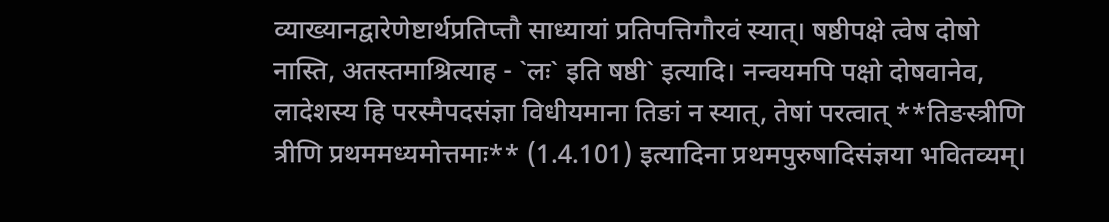व्याख्यानद्वारेणेष्टार्थप्रतिप्त्तौ साध्यायां प्रतिपत्तिगौरवं स्यात्। षष्ठीपक्षे त्वेष दोषो नास्ति, अतस्तमाश्रित्याह - `लः` इति षष्ठी` इत्यादि। नन्वयमपि पक्षो दोषवानेव, लादेशस्य हि परस्मैपदसंज्ञा विधीयमाना तिङां न स्यात्, तेषां परत्वात् **तिङस्त्रीणि त्रीणि प्रथममध्यमोत्तमाः** (1.4.101) इत्यादिना प्रथमपुरुषादिसंज्ञया भवितव्यम्।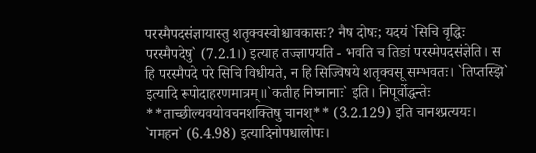परस्मैपदसंज्ञायास्तु शतृक्वस्वोश्चावकासः? नैष दोषः; यदयं `सिचि वृद्धिः परस्मैपदेषु` (7.2.1।) इत्याह तज्ज्ञापयति - भवति च तिङां परस्मेपदसंज्ञेति। स हि परस्मैपदे परे सिचि विधीयते, न हि सिज्विषये शतृक्वसू सम्भवतः। `तिप्तस्झि` इत्यादि रूपोदाहरणमात्रम्॥`कतीह निघ्नानाः` इति। निपूर्वोद्धन्तेः **ताच्छील्यवयोवचनशक्तिषु चानश्** (3.2.129) इति चानश्प्रत्ययः। `गमहन` (6.4.98) इत्यादिनोपधालोपः।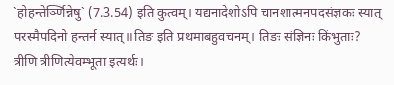`होहन्तेर्ञ्णिन्नेषु` (7.3.54) इति कुत्वम्। यद्यनादेशोऽपि चानशात्मनपदसंज्ञकः स्यात् परस्मैपदिनो हन्तर्न स्यात्॥तिङ इति प्रथमाबहुवचनम्। तिङः संज्ञिनः किंभुताः? त्रीणि त्रीणित्येवम्भूता इत्यर्थः।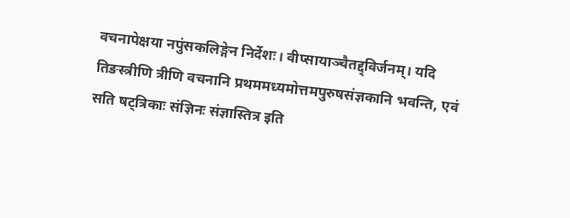वचनापेक्षया नपुंसकलिङ्गेन निर्देशः। वीप्सायाञ्चैतद्द्विर्जनम्। यदि तिङस्त्रीणि त्रीणि वचनानि प्रथममध्यमोत्तमपुरुषसंज्ञकानि भवन्ति, एवं सति षट्त्रिकाः संज्ञिनः संज्ञास्तित्र इति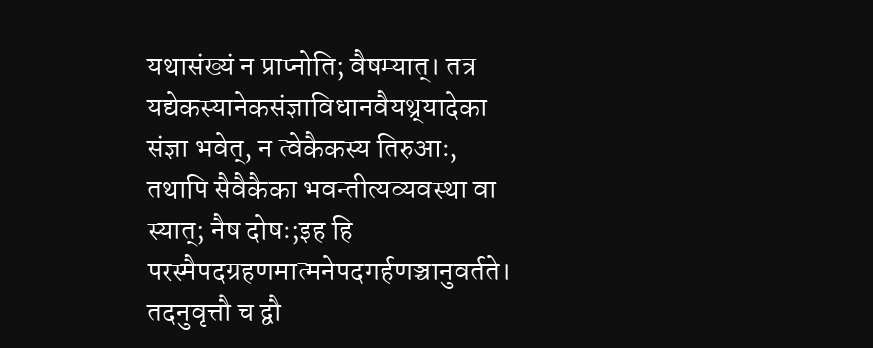यथासंख्यं न प्राप्नोति; वैषम्यात्। तत्र यद्येकस्यानेकसंज्ञाविधानवैयथ्र्यादेका संज्ञा भवेत्, न त्वेकैकस्य तिरुआः, तथापि सैवैकैका भवन्तीत्यव्यवस्था वा स्यात्; नैष दोषः;इह हि परस्मैपदग्रहणमात्मनेपदगर्हणञ्चानुवर्तते। तदनुवृत्तौ च द्वौ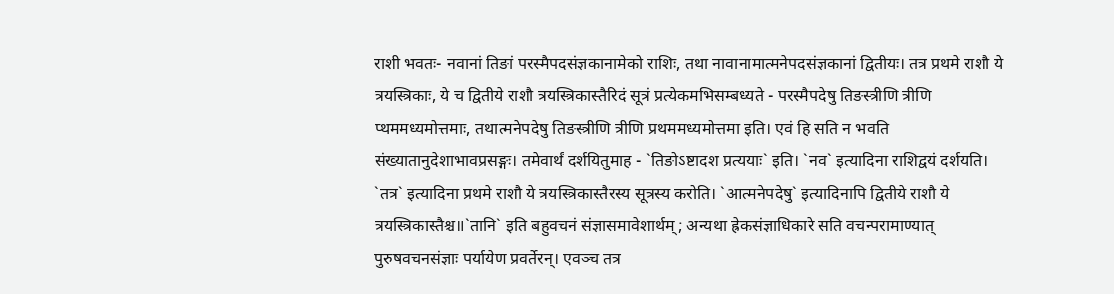राशी भवतः- नवानां तिङां परस्मैपदसंज्ञकानामेको राशिः, तथा नावानामात्मनेपदसंज्ञकानां द्वितीयः। तत्र प्रथमे राशौ ये त्रयस्त्रिकाः, ये च द्वितीये राशौ त्रयस्त्रिकास्तैरिदं सूत्रं प्रत्येकमभिसम्बध्यते - परस्मैपदेषु तिङस्त्रीणि त्रीणि प्थममध्यमोत्तमाः, तथात्मनेपदेषु तिङस्त्रीणि त्रीणि प्रथममध्यमोत्तमा इति। एवं हि सति न भवति संख्यातानुदेशाभावप्रसङ्गः। तमेवार्थं दर्शयितुमाह - `तिङोऽष्टादश प्रत्ययाः` इति। `नव` इत्यादिना राशिद्वयं दर्शयति। `तत्र` इत्यादिना प्रथमे राशौ ये त्रयस्त्रिकास्तैरस्य सूत्रस्य करोति। `आत्मनेपदेषु` इत्यादिनापि द्वितीये राशौ ये त्रयस्त्रिकास्तैश्च॥`तानि` इति बहुवचनं संज्ञासमावेशार्थम्; अन्यथा ह्रेकसंज्ञाधिकारे सति वचन्परामाण्यात् पुरुषवचनसंज्ञाः पर्यायेण प्रवर्तेरन्। एवञ्च तत्र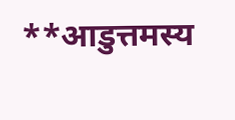**आडुत्तमस्य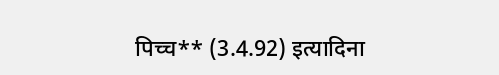पिच्च** (3.4.92) इत्यादिना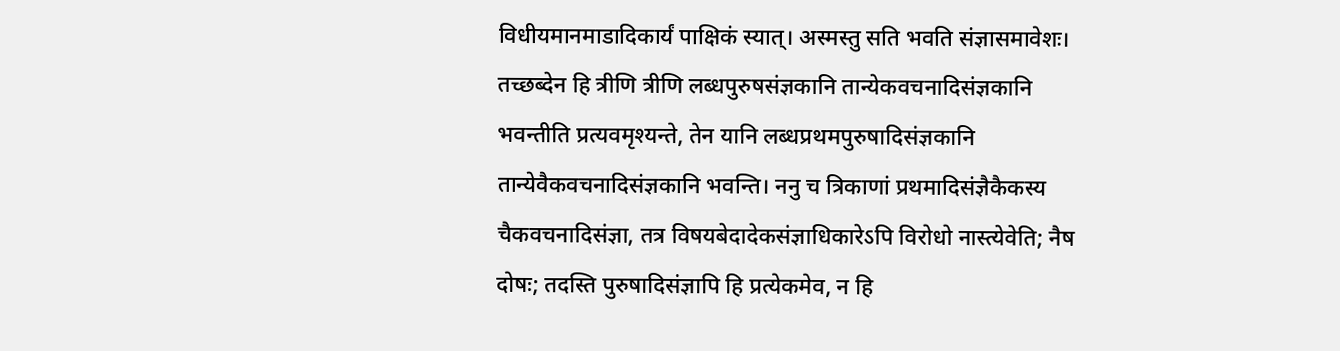विधीयमानमाडादिकार्यं पाक्षिकं स्यात्। अस्मस्तु सति भवति संज्ञासमावेशः। तच्छब्देन हि त्रीणि त्रीणि लब्धपुरुषसंज्ञकानि तान्येकवचनादिसंज्ञकानि भवन्तीति प्रत्यवमृश्यन्ते, तेन यानि लब्धप्रथमपुरुषादिसंज्ञकानि तान्येवैकवचनादिसंज्ञकानि भवन्ति। ननु च त्रिकाणां प्रथमादिसंज्ञैकैकस्य चैकवचनादिसंज्ञा, तत्र विषयबेदादेकसंज्ञाधिकारेऽपि विरोधो नास्त्येवेति; नैष दोषः; तदस्ति पुरुषादिसंज्ञापि हि प्रत्येकमेव, न हि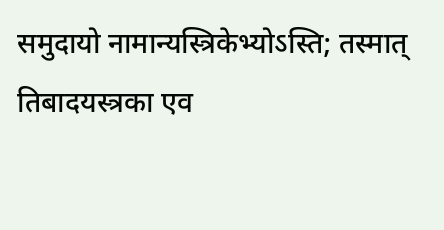समुदायो नामान्यस्त्रिकेभ्योऽस्ति; तस्मात् तिबादयस्त्रका एव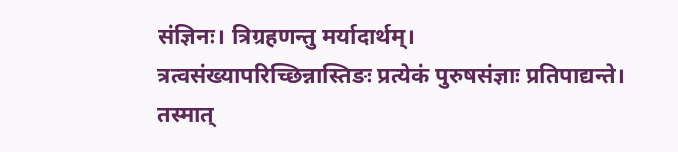संज्ञिनः। त्रिग्रहणन्तु मर्यादार्थम्। त्रत्वसंख्यापरिच्छिन्नास्तिङः प्रत्येकं पुरुषसंज्ञाः प्रतिपाद्यन्ते। तस्मात्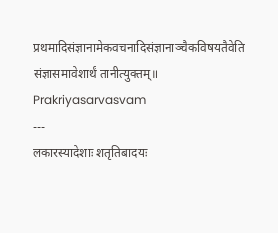प्रथमादिसंज्ञानामेकवचनादिसंज्ञानाञ्चैकविषयतैवेति संज्ञासमावेशार्थं तानीत्युक्तम्॥
Prakriyasarvasvam
---
लकारस्यादेशाः शतृतिबादयः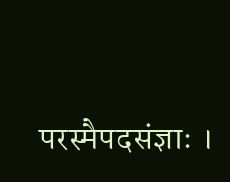परस्मैपदसंज्ञाः ।